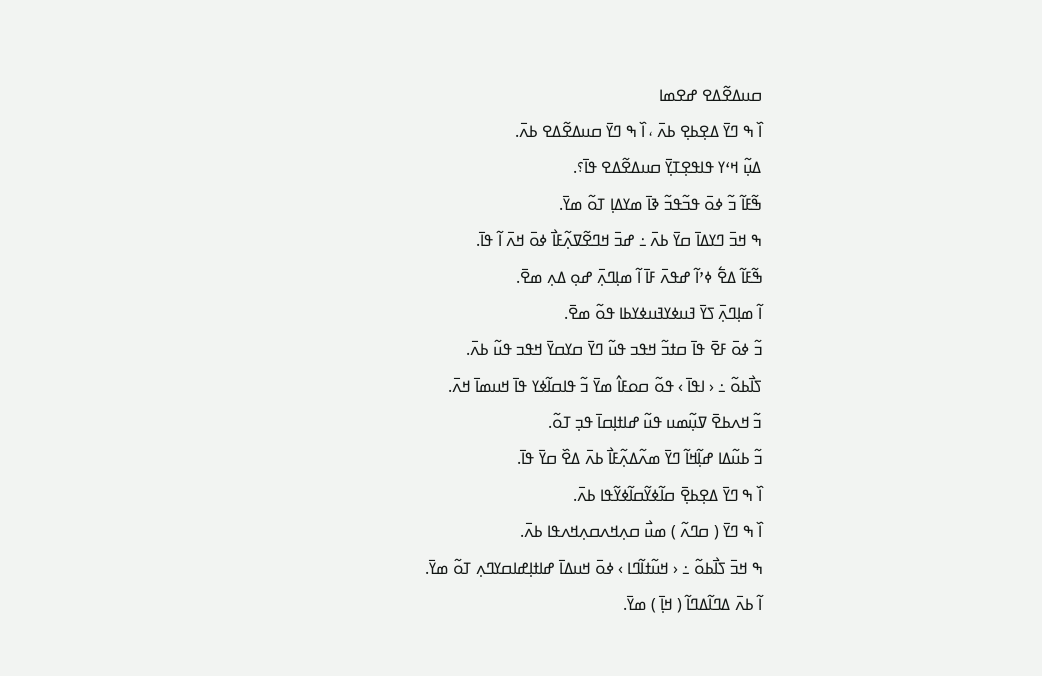ߛߎߡߐ߬ߡߐ ߝߐߘߊ
ߊ߰ ߒ ߣߌ߫ ߡߐ߲ߕߐ߲ ߕߍ߫ ، ߊ߰ ߒ ߣߌ߫ ߛߎߡߐ߬ߡߐ ߕߍ߫.
ߡߎ߲߬ ߞߵߌ ߟߊߟߐ߲ߠߌ߲߫ ߛߎߡߐ߬ߡߐ ߟߊ߫؟.
ߒ߬ߓߊ߬ ߏ߬ ߦߋ߫ ߟߏ߬ߟߏ߬ ߢߊ߫ ߘߌߡߊ߲ ߠߋ߬ ߘߌ߫.
ߒ ߞߏ߫ ߣߌߡߊ߫ ߛߌ߫ ߕߍ߫ ߸ ߝߏ߫ ߞߣߐ߬ߜߍ߲߬ߓߊ߯ ߦߋ߫ ߞߍ߫ ߊ߬ ߟߊ߫.
ߒ߬ߓߊ߬ ߡߐ߱ ߦߴߊ߬ ߝߟߍ߫ ߓߊ߫ ߊ߬ ߘߊ߲ߣߍ߲߫ ߝߋ߲ ߡߍ߲ ߘߐ߫.
ߊ߬ ߘߊ߲ߣߍ߲߫ ߖߌ߫ ߔߎߦߌߔߎߦߌߕߊ ߟߋ߬ ߘߐ߫.
ߏ߬ ߦߋ߫ ߓߐ߫ ߟߊ߫ ߛߙߏ߬ ߞߟߏ ߟߎ߬ ߣߌ߫ ߛߌߛߌ߫ ߞߟߏ ߟߎ߬ ߕߍ߫.
ߖߊ߯ߕߋ߬ ߸ ‹ ߊߟߊ߫ › ߟߋ߬ ߛߋߓߊ߮ ߘߌ߫ ߏ߬ ߟߊߛߊ߬ߦߌ ߟߊ߫ ߞߎߘߊ߫ ߞߍ߫.
ߏ߬ ߞߍߕߐ߫ ߜߎ߲߬ߘߎ ߟߎ߬ ߝߊߙߊ߲ߛߊ߫ ߟߏ߲ ߠߋ߬.
ߏ߬ ߕߎ߬ߡߊ ߝߊ߲߬ߞߊ߬ ߣߌ߫ ߘߍ߬ߡߍ߲߬ߓߊ߯ ߕߍ߫ ߡߐ߰ ߛߌ߫ ߟߊ߫.
ߊ߰ ߒ ߣߌ߫ ߡߐ߲ߕߐ߲߫ ߛߊ߬ߦߌ߬ߛߊ߬ߦߌ߬ߟߊ ߕߍ߫.
ߊ߰ ߒ ߣߌ߫ ( ߛߣߍ߬ ) ߘߎ߯ ߛߍ߲ߞߍߛߍ߲ߞߍߟߊ ߕߍ߫.
ߒ ߞߏ߫ ߖߊ߯ߕߋ߬ ߸ ‹ ߞߎ߬ߙߊ߬ߣߊ › ߦߋ߫ ߞߎߡߊ߫ ߝߊߙߊ߲ߝߊߛߌߣߍ߲ ߠߋ߬ ߘߌ߫.
ߊ߬ ߕߍ߫ ߡߣߊ߬ߡߣߊ߬ ( ߞߊ߲߫ ) ߘߌ߫.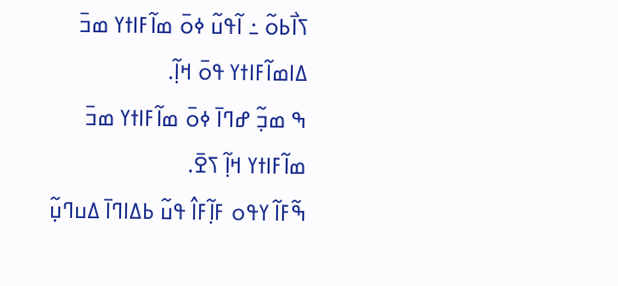ߖߊ߯ߕߋ߬ ߸ ߊ߬ߟߎ߬ ߦߋ߫ ߘߊ߬ߓߊߙߌ ߘߏ߫ ߡߊߘߊ߬ߓߊߙߌ ߟߋ߫ ߞߊ߲߬.
ߒ ߘߏ߲߬ ߝߣߊ߫ ߦߋ߫ ߘߊ߬ߓߊߙߌ ߘߏ߫ ߘߊ߬ߓߊߙߌ ߞߊ߲߬ ߖߐ߫.
ߒ߬ߓߊ߬ ߌߟߋ ߓߊ߲߬ߓߊ߮ ߟߎ߬ ߕߡߊߣߊ߫ ߡߎߣߎ߲߬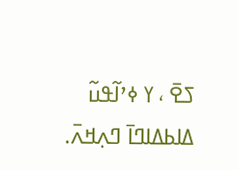ߖߐ߫ ، ߌ ߦߴߊ߬ߟߎ߬ ߡߊߕߡߊߣߊ߫ ߣߍ߲ߞߍ߫.